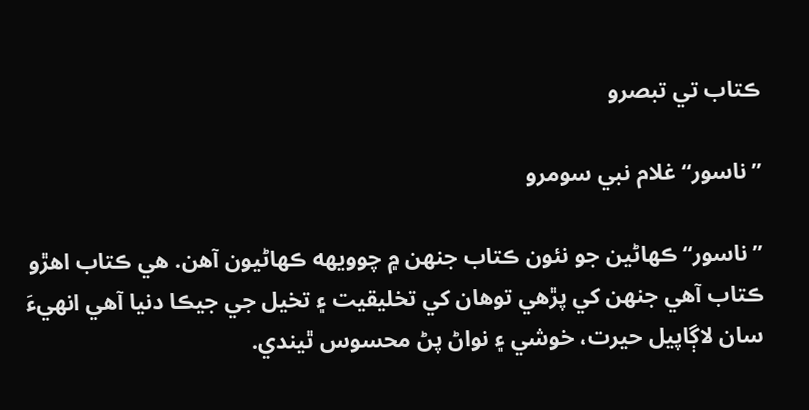ڪتاب تي تبصرو

”ناسور“ غلام نبي سومرو

”ناسور“ڪهاڻين جو نئون ڪتاب جنهن ۾ چوويهه ڪهاڻيون آهن. هي ڪتاب اهڙو ڪتاب آهي جنهن کي پڙهي توهان کي تخليقيت ۽ تخيل جي جيڪا دنيا آهي انهيءَ سان لاڳاپيل حيرت، خوشي ۽ نواڻ پڻ محسوس ٿيندي.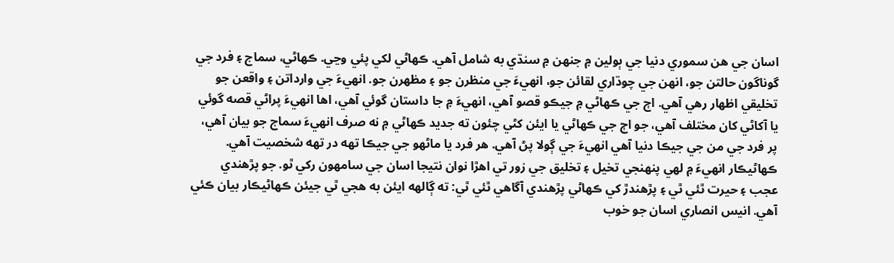اسان جي هن سموري دنيا جي ٻولين ۾ جنهن ۾ سنڌي به شامل آهي. ڪهاڻي لکي پئي وڃي. ڪهاڻي، سماج ۽ فرد جي گوناگون حالتن جو، انهن جي چوڌاري لقائن جو، انهيءَ جي منظرن جو ۽ مظهرن جو. انهيءَ جي وارداتن ۽ واقعن جو تخليقي اظهار رهي آهي. اڄ جي ڪهاڻي ۾ جيڪو قصو آهي، انهيءَ ۾ جا داستان گوئي آهي، اها انهيءَ پراڻي قصه گوئي يا آکاڻي کان مختلف آهي، جو اڄ جي ڪهاڻي يا ايئن کڻي چئون ته جديد ڪهاڻي ۾ نه صرف انهيءَ سماج جو بيان آهي، پر فرد جي من جي جيڪا دنيا آهي انهيءَ جي ڳولا پڻ آهي. هر فرد يا ماڻهو جي جيڪا تهه در تهه شخصيت آهي. ڪهاڻيڪار انهيءَ ۾ لهي پنهنجي تخيل ۽ تخليق جي زور تي اهڙا نوان نتيجا اسان جي سامهون رکي ٿو. جو پڙهندي عجب ۽ حيرت ٿئي ٿي ۽ پڙهندڙ کي ڪهاڻي پڙهندي آگاهي ٿئي ٿي: ته ڳالهه ايئن به هجي ٿي جيئن ڪهاڻيڪار بيان ڪئي آهي. انيس انصاري اسان جو خوب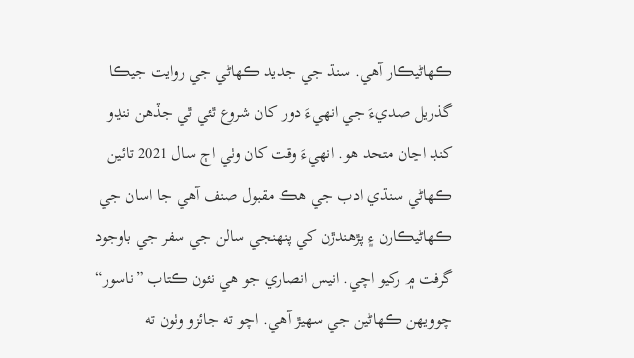ڪهاڻيڪار آهي. سنڌ جي جديد ڪهاڻي جي روايت جيڪا گذريل صديءَ جي انهيءَ دور کان شروع ٿئي ٿي جڏهن ننڍو کنڊ اڃان متحد هو. انهيءَ وقت کان وٺي اڄ سال 2021 تائين ڪهاڻي سنڌي ادب جي هڪ مقبول صنف آهي جا اسان جي ڪهاڻيڪارن ۽ پڙهندڙن کي پنهنجي سالن جي سفر جي باوجود گرفت ۾ رکيو اچي. انيس انصاري جو هي نئون ڪتاب ”ناسور“ چوويهن ڪهاڻين جي سهيڙ آهي. اچو ته جائزو وٺون ته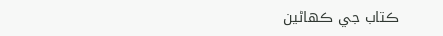ڪتاب جي ڪهاڻين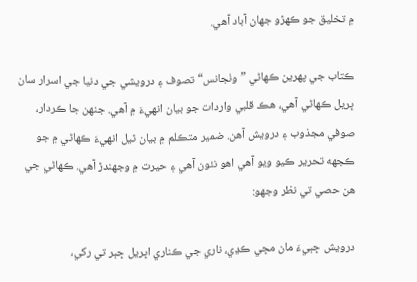۾ تخليق جو ڪهڙو جهان آباد آهي.

ڪتاب جي پهرين ڪهاڻي ”وٺجانس“ تصوف ۽ درويشي جي دنيا جي اسرار سان ڀريل ڪهاڻي آهي، هڪ قلبي واردات جو بيان انهيءَ ۾ آهي. جنهن جا ڪردار، صوفي مجذوب ۽ درويش آهن. ضمير متڪلم ۾ بيان ٿيل انهيءَ ڪهاڻي ۾ جو ڪجهه تحرير ڪيو ويو آهي اهو نئون آهي ۽ حيرت ۾ وجهندڙ آهي. ڪهاڻي جي هن حصي تي نظر وجهو:

درويش ڇٻيءَ مان مڇي ڪڍي، ناري جي ڪناري اڀريل ڇٻر تي رکي،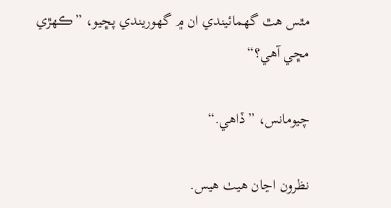مٿس هٿ گهمائيندي ان ۾ گهوريندي پڇيو، ”ڪهڙي مڇي آهي؟“

چيومانس، ”ڏاهي.“

نظرون اڃان هيٺ هيس.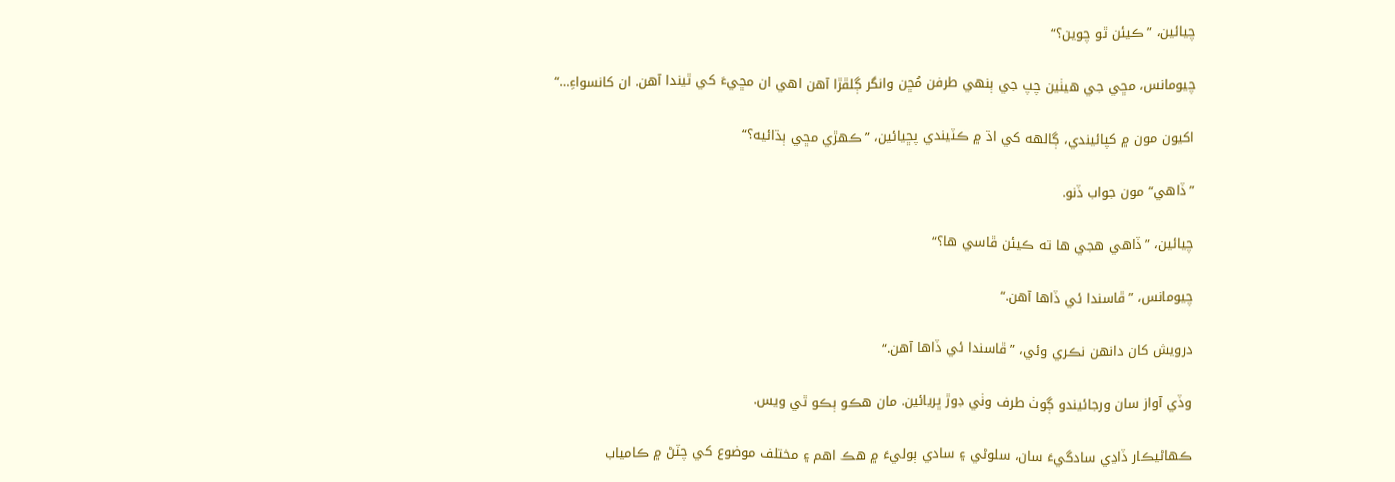چيائين، ”ڪيئن ٿو چوين؟“

چيومانس، مڇي جي هيٺين چپ جي ٻنهي طرفن مُڇن وانگر ڳلڦڙا آهن اهي ان مڇيءَ کي ٿيندا آهن. ان کانسواءِ…“

اکيون مون ۾ کپائيندي، ڳالهه کي اڌ ۾ ڪٽيندي پڇيائين، ”ڪهڙي مڇي ٻڌائيه؟“

”ڏاهي“ مون جواب ڏنو.

چيائين، ”ڏاهي هجي ها ته ڪيئن ڦاسي ها؟“

چيومانس، ”ڦاسندا ئي ڏاها آهن.“

درويش کان دانهن نڪري وئي، ”ڦاسندا ئي ڏاها آهن.“

وڏي آواز سان ورجائيندو ڳوٺ طرف وٺي ڊوڙ ڀريائين. مان هڪو ٻڪو ٿي ويس.

ڪهاڻيڪار ڏاڍي سادگيءَ سان، سلوڻي ۽ سادي ٻوليءَ ۾ هڪ اهم ۽ مختلف موضوع کي چٽڻ ۾ ڪامياب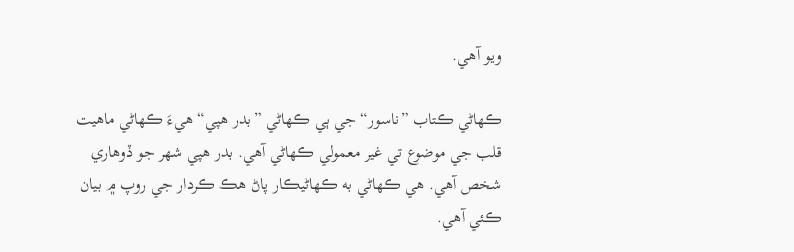ويو آهي.

ڪهاڻي ڪتاب ”ناسور“ جي ٻي ڪهاڻي ”بدر هپي“ هيءَ ڪهاڻي ماهيت قلب جي موضوع تي غير معمولي ڪهاڻي آهي. بدر هپي شهر جو ڏوهاري شخص آهي. هي ڪهاڻي به ڪهاڻيڪار پاڻ هڪ ڪردار جي روپ ۾ بيان ڪئي آهي.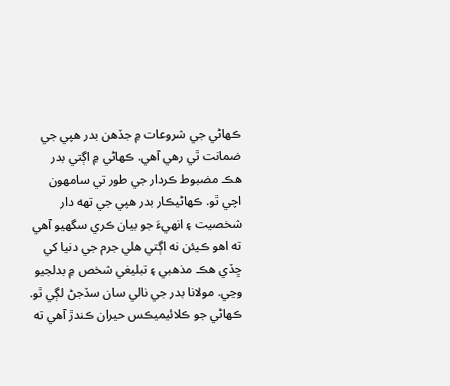ڪهاڻي جي شروعات ۾ جڏهن بدر هپي جي ضمانت ٿي رهي آهي. ڪهاڻي ۾ اڳتي بدر هڪ مضبوط ڪردار جي طور تي سامهون اچي ٿو. ڪهاڻيڪار بدر هپي جي تهه دار شخصيت ۽ انهيءَ جو بيان ڪري سگهيو آهي ته اهو ڪيئن نه اڳتي هلي جرم جي دنيا کي ڇڏي هڪ مذهبي ۽ تبليغي شخص ۾ بدلجيو وڃي. مولانا بدر جي نالي سان سڏجڻ لڳي ٿو. ڪهاڻي جو ڪلائيميڪس حيران ڪندڙ آهي ته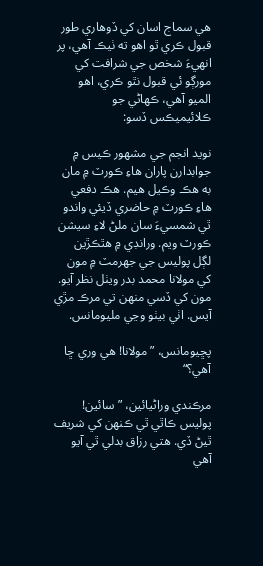هي سماج اسان کي ڏوهاري طور قبول ڪري ٿو اهو ته ٺيڪ آهي، پر انهيءَ شخص جي شرافت کي مورڳو ئي قبول نٿو ڪري، اهو الميو آهي، ڪهاڻي جو ڪلائيميڪس ڏسو:

نويد انجم جي مشهور ڪيس ۾ جوابدارن پاران هاءِ ڪورٽ ۾ مان به هڪ وڪيل هيم. هڪ دفعي هاءِ ڪورٽ ۾ حاضري ڏيئي واندو ٿي شمسيءَ سان ملڻ لاءِ سيشن ڪورٽ ويم. ورانڊي ۾ هٿڪڙين لڳل پوليس جي جهرمٽ ۾ مون کي مولانا محمد بدر ويٺل نظر آيو. مون کي ڏسي منهن تي مرڪ مڙي آيس. اٺي بيٺو وڃي مليومانس.

پڇيومانس، ”مولانا! هي وري ڇا آهي؟“

مرڪندي وراڻيائين، ”سائين! پوليس ڪاٿي ٿي ڪنهن کي شريف ٿيڻ ڏي. هتي رزاق بدلي ٿي آيو آهي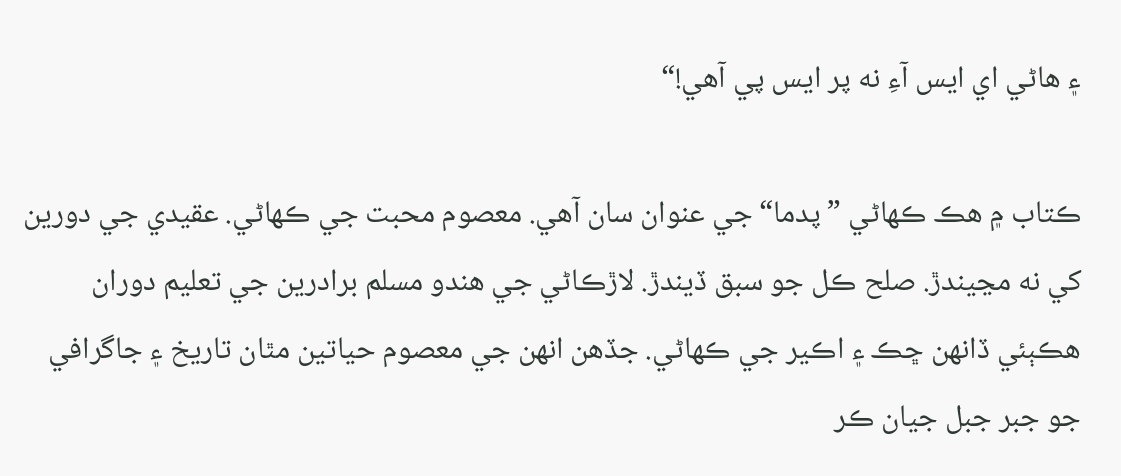۽ هاڻي اي ايس آءِ نه پر ايس پي آهي!“

ڪتاب ۾ هڪ ڪهاڻي ”پدما“ جي عنوان سان آهي. معصوم محبت جي ڪهاڻي. عقيدي جي دورين کي نه مڃيندڙ. صلح ڪل جو سبق ڏيندڙ. لاڙڪاڻي جي هندو مسلم برادرين جي تعليم دوران هڪٻئي ڏانهن ڇڪ ۽ اڪير جي ڪهاڻي. جڏهن انهن جي معصوم حياتين مٿان تاريخ ۽ جاگرافي جو جبر جبل جيان ڪر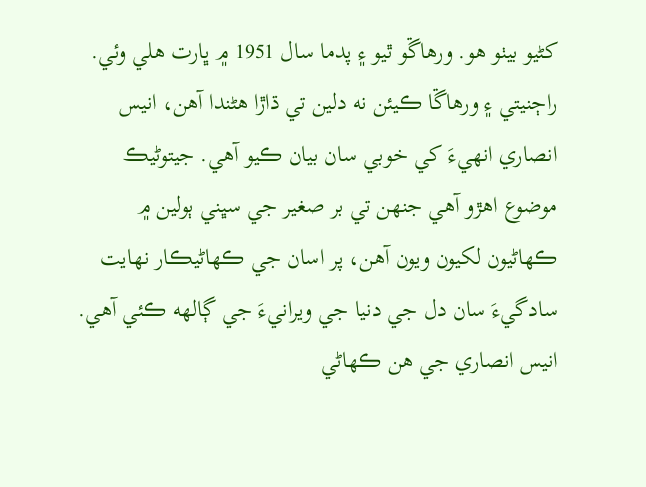کڻيو بيٺو هو. ورهاڱو ٿيو ۽ پدما سال 1951 ۾ ڀارت هلي وئي. راڄنيتي ۽ ورهاڱا ڪيئن نه دلين تي ڌاڙا هڻندا آهن، انيس انصاري انهيءَ کي خوبي سان بيان ڪيو آهي. جيتوڻيڪ موضوع اهڙو آهي جنهن تي بر صغير جي سڀني ٻولين ۾ ڪهاڻيون لکيون ويون آهن، پر اسان جي ڪهاڻيڪار نهايت سادگيءَ سان دل جي دنيا جي ويرانيءَ جي ڳالهه ڪئي آهي. انيس انصاري جي هن ڪهاڻي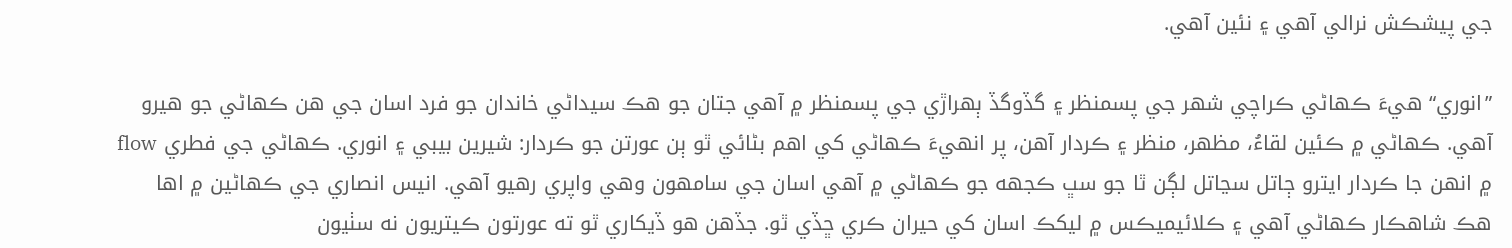جي پيشڪش نرالي آهي ۽ نئين آهي.

”انوري“ هيءَ ڪهاڻي ڪراچي شهر جي پسمنظر ۽ گڏوگڏ ٻهراڙي جي پسمنظر ۾ آهي جتان جو هڪ سيداڻي خاندان جو فرد اسان جي هن ڪهاڻي جو هيرو آهي. ڪهاڻي ۾ ڪئين لقاءُ، مظهر، منظر ۽ ڪردار آهن، پر انهيءَ ڪهاڻي کي اهم بڻائي ٿو ٻن عورتن جو ڪردار: شيرين بيبي ۽ انوري. ڪهاڻي جي فطري flow ۾ انهن جا ڪردار ايترو ڄاتل سڃاتل لڳن ٿا جو سڀ ڪجهه جو ڪهاڻي ۾ آهي اسان جي سامهون وهي واپري رهيو آهي. انيس انصاري جي ڪهاڻين ۾ اها هڪ شاهڪار ڪهاڻي آهي ۽ ڪلائيميڪس ۾ ليکڪ اسان کي حيران ڪري ڇڏي ٿو. جڏهن هو ڏيکاري ٿو ته عورتون ڪيتريون نه سٺيون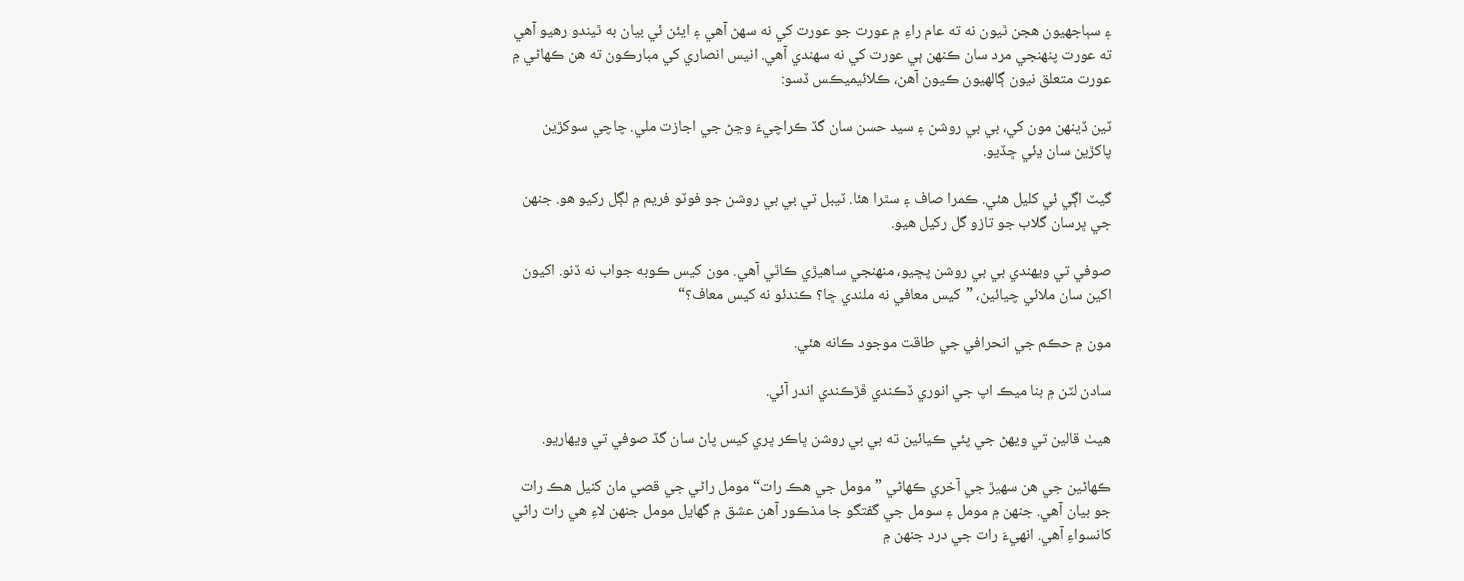۽ سٻاجهيون هجن ٿيون نه ته عام راءِ ۾ عورت جو عورت کي نه سهڻ آهي ۽ ايئن ئي بيان به ٿيندو رهيو آهي ته عورت پنهنجي مرد سان ڪنهن ٻي عورت کي نه سهندي آهي. انيس انصاري کي مبارڪون ته هن ڪهاڻي ۾ عورت متعلق نيون ڳالهيون ڪيون آهن، ڪلائيميڪس ڏسو:

ٽين ڏينهن مون کي، بي بي روشن ۽ سيد حسن سان گڏ ڪراچيءَ وڃڻ جي اجازت ملي. چاچي سوکڙين پاکڙين سان ڍئي ڇڏيو.

گيٽ اڳي ئي کليل هئي. ڪمرا صاف ۽ سٿرا هئا. ٽيبل تي بي بي روشن جو فوٽو فريم ۾ لڳل رکيو هو. جنهن جي ڀرسان گلاب جو تازو گل رکيل هيو.

صوفي تي ويهندي بي بي روشن پڇيو، منهنجي ساهيڙي ڪاٿي آهي. مون کيس ڪوبه جواب نه ڏنو. اکيون اکين سان ملائي چيائين، ”کيس معافي نه ملندي ڇا؟ ڪندئو نه کيس معاف؟“

مون ۾ حڪم جي انحرافي جي طاقت موجود ڪانه هئي.

سادن لٽن ۾ بنا ميڪ اپ جي انوري ڏڪندي ڦڙڪندي اندر آئي.

هيٺ قالين تي ويهڻ جي پئي ڪيائين ته بي بي روشن ڀاڪر ڀري کيس پاڻ سان گڏ صوفي تي ويهاريو.

ڪهاڻين جي هن سهيڙ جي آخري ڪهاڻي ”مومل جي هڪ رات“ مومل راڻي جي قصي مان کنيل هڪ رات جو بيان آهي. جنهن ۾ مومل ۽ سومل جي گفتگو جا مذڪور آهن عشق ۾ گهايل مومل جنهن لاءِ هي رات راڻي کانسواءِ آهي. انهيءَ رات جي درد جنهن ۾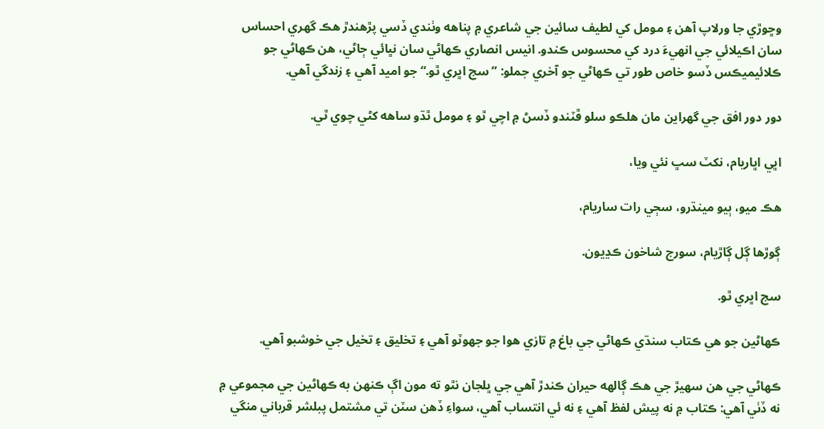وڇوڙي جا ورلاپ آهن ۽ مومل کي لطيف سائين جي شاعري ۾ پناهه وٺندي ڏسي پڙهندڙ هڪ گهري احساس سان اڪيلائي جي انهيءَ درد کي محسوس ڪندو. انيس انصاري ڪهاڻي سان نڀائي ڄاڻي، هن ڪهاڻي جو ڪلائيميڪس ڏسو خاص طور تي ڪهاڻي جو آخري جملو: ”سج اڀري ٿو.“ جو اميد آهي ۽ زندگي آهي.

دور دور افق جي گهراين مان هلڪو سلو ڦٽندو ڏسڻ ۾ اچي ٿو ۽ مومل ٿڌو ساهه کڻي چوي ٿي.

اڀي اڀاريام، نکٽ سڀ نئي ويا،

هڪ ميو، ٻيو مينڌرو، سڄي رات ساريام،

ڳوڙها ڳل ڳاڙيام، سورج شاخون ڪڍيون.

سج اڀري ٿو.

ڪهاڻين جو هي ڪتاب سنڌي ڪهاڻي جي باغ ۾ تازي هوا جو جهوٽو آهي ۽ تخليق ۽ تخيل جي خوشبو آهي.

ڪهاڻي جي هن سهيڙ جي هڪ ڳالهه حيران ڪندڙ آهي جي ڀلجان نٿو ته مون اڳ ڪنهن به ڪهاڻين جي مجموعي ۾ نه ڏٺي آهي: ڪتاب ۾ نه پيش لفظ آهي ۽ نه ئي انتساب آهي، سواءِ ڏهن سٽن تي مشتمل پبلشر قرباني منگي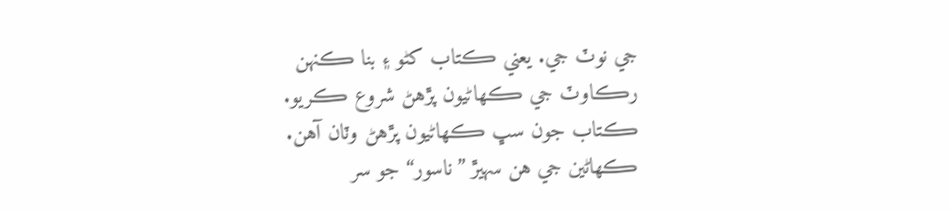جي نوٽ جي. يعني ڪتاب کڻو ۽ بنا ڪنهن رڪاوٽ جي ڪهاڻيون پڙهڻ شروع ڪريو. ڪتاب جون سڀ ڪهاڻيون پڙهڻ وٽان آهن. ڪهاڻين جي هن سهيڙ ”ناسور“ جو سر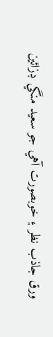ورق جاذب نظر ۽ خوبصورت آهي جو سعيد منگي ڊزائين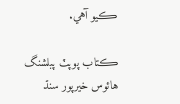ڪيو آهي.

ڪتاب پوپٽ پبلشنگ هائوس خيرپور سنڌ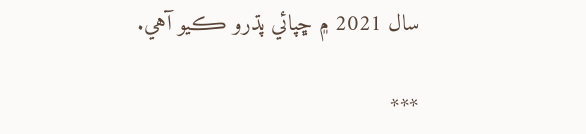سال 2021 ۾ ڇپائي پڌرو ڪيو آهي.

***